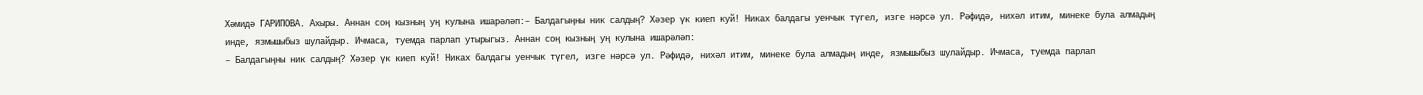Хәмидә ГАРИПОВА. Ахыры. Аннан соң кызның уң кулына ишарәләп:– Балдагыңны ник салдың? Хәзер үк киеп куй! Никах балдагы уенчык түгел, изге нәрсә ул. Рәфидә, нихәл итим, минеке була алмадың инде, язмышыбыз шулайдыр. Ичмаса, туемда парлап утырыгыз. Аннан соң кызның уң кулына ишарәләп:
– Балдагыңны ник салдың? Хәзер үк киеп куй! Никах балдагы уенчык түгел, изге нәрсә ул. Рәфидә, нихәл итим, минеке була алмадың инде, язмышыбыз шулайдыр. Ичмаса, туемда парлап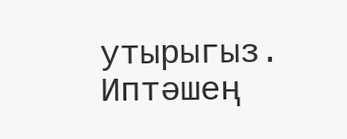утырыгыз. Иптәшең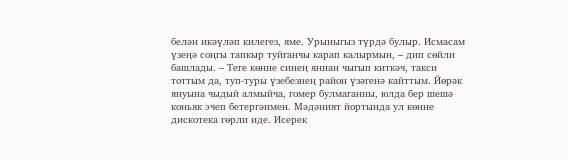белән икәүләп килегез, яме. Урыныгыз түрдә булыр. Исмасам үзеңә соңгы тапкыр туйганчы карап калырмын, – дип сөйли башлады. – Теге көнне синең яннан чыгып киткәч, такси тоттым да, туп-туры үзебезнең район үзәгенә кайттым. Йөрәк януына чыдый алмыйча, гомер булмаганны, юлда бер шешә коньяк эчеп бетергәнмен. Мәдәният йортында ул көнне дискотека гөрли иде. Исерек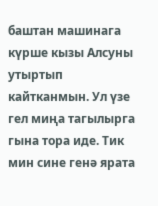баштан машинага күрше кызы Алсуны утыртып кайтканмын. Ул үзе гел миңа тагылырга гына тора иде. Тик мин сине генә ярата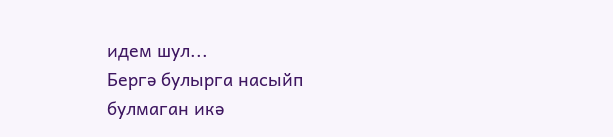идем шул...
Бергә булырга насыйп булмаган икә